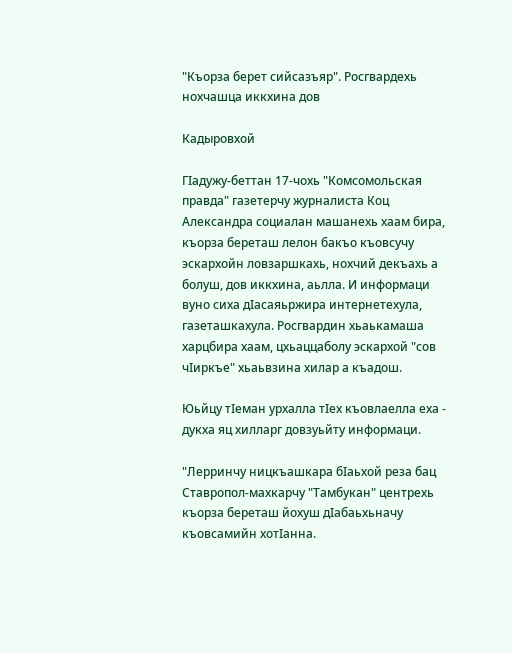"Къорза берет сийсазъяр". Росгвардехь нохчашца иккхина дов

Кадыровхой

ГIадужу-беттан 17-чохь "Комсомольская правда" газетерчу журналиста Коц Александра социалан машанехь хаам бира, къорза береташ лелон бакъо къовсучу эскархойн ловзаршкахь, нохчий декъахь а болуш, дов иккхина, аьлла. И информаци вуно сиха дIасаяьржира интернетехула, газеташкахула. Росгвардин хьаькамаша харцбира хаам, цхьаццаболу эскархой "сов чIиркъе" хьаьвзина хилар а къадош.

Юьйцу тIеман урхалла тIех къовлаелла еха - дукха яц хилларг довзуьйту информаци.

"Лерринчу ницкъашкара бIаьхой реза бац Ставропол-махкарчу "Тамбукан" центрехь къорза береташ йохуш дIабаьхьначу къовсамийн хотIанна.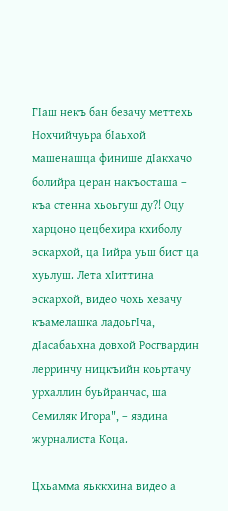ГIаш некъ бан безачу меттехь Нохчийчуьра бIаьхой машенашца финише дIакхачо болийра церан накъосташа – къа стенна хьоьгуш ду?! Оцу харцоно цецбехира кхиболу эскархой, ца Iийра уьш бист ца хуьлуш. Лета хIиттина эскархой, видео чохь хезачу къамелашка ладоьгIча, дIасабаьхна довхой Росгвардин лерринчу ницкъийн коьртачу урхаллин буьйранчас, ша Семиляк Игора", – яздина журналиста Коца.

Цхьамма яьккхина видео а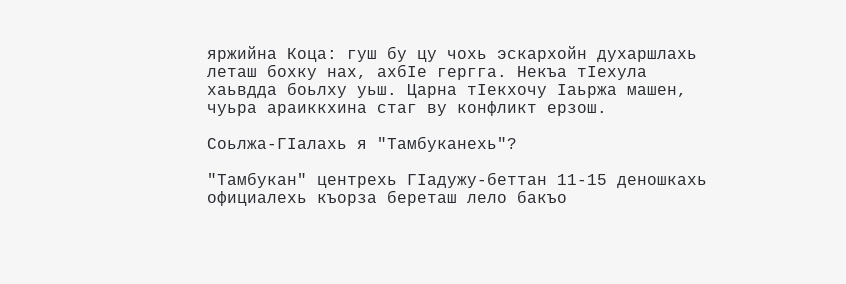яржийна Коца: гуш бу цу чохь эскархойн духаршлахь леташ бохку нах, ахбIе гергга. Некъа тIехула хаьвдда боьлху уьш. Царна тIекхочу Iаьржа машен, чуьра араиккхина стаг ву конфликт ерзош.

Соьлжа-ГIалахь я "Тамбуканехь"?

"Тамбукан" центрехь ГIадужу-беттан 11-15 деношкахь официалехь къорза береташ лело бакъо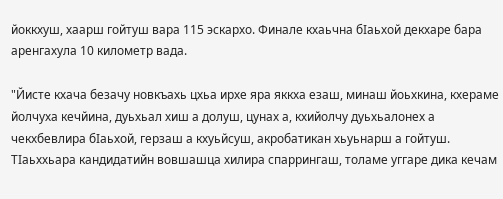йоккхуш, хаарш гойтуш вара 115 эскархо. Финале кхаьчна бIаьхой декхаре бара аренгахула 10 километр вада.

"Йисте кхача безачу новкъахь цхьа ирхе яра яккха езаш, минаш йоьхкина, кхераме йолчуха кечйина, дуьхьал хиш а долуш, цунах а, кхийолчу дуьхьалонех а чекхбевлира бIаьхой, герзаш а кхуьйсуш, акробатикан хьуьнарш а гойтуш. ТIаьххьара кандидатийн вовшашца хилира спаррингаш, толаме уггаре дика кечам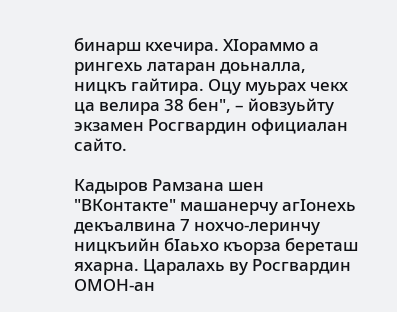бинарш кхечира. ХIораммо а рингехь латаран доьналла, ницкъ гайтира. Оцу муьрах чекх ца велира 38 бен", – йовзуьйту экзамен Росгвардин официалан сайто.

Кадыров Рамзана шен "ВКонтакте" машанерчу агIонехь декъалвина 7 нохчо-леринчу ницкъийн бIаьхо къорза береташ яхарна. Царалахь ву Росгвардин ОМОН-ан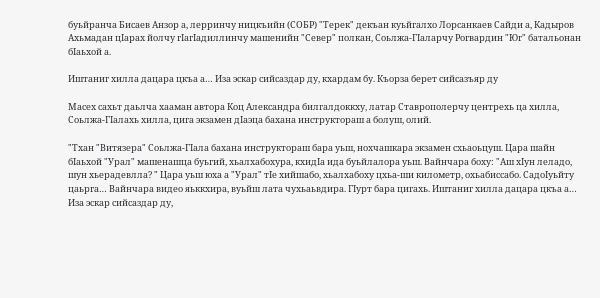буьйранча Бисаев Анзор а, лерринчу ницкъийн (СОБР) "Терек" декъан куьйгалхо Лорсанкаев Сайди а, Кадыров Ахьмадан цIарах йолчу гIагIадиллинчу машенийн "Север" полкан, Соьлжа-ГIаларчу Рогвардин "Юг" батальонан бIаьхой а.

Иштаниг хилла дацара цкъа а… Иза эскар сийсаздар ду, кхардам бу. Къорза берет сийсазъяр ду

Масех сахьт даьлча хааман автора Коц Александра билгалдоккху, латар Ставрополерчу центрехь ца хилла, Соьлжа-ГIалахь хилла, цига экзамен дIаэца бахана инструктораш а болуш, олий.

"Тхан "Витязера" Соьлжа-ГIала бахана инструктораш бара уьш, нохчашкара экзамен схьаоьцуш. Цара шайн бIаьхой "Урал" машенашца буьгий, хьалхабохура, кхидIа ида буьйлалора уьш. Вайнчара боху: "Аш хIун леладо, шун хьерадевлла? " Цара уьш юха а "Урал" тIе хийшабо, хьалхабоху цхьа-ши километр, охьабиссабо. СадоIуьйту цаьрга… Вайнчара видео яьккхира, вуьйш лата чухьаьвдира. ГIурт бара цигахь. Иштаниг хилла дацара цкъа а… Иза эскар сийсаздар ду,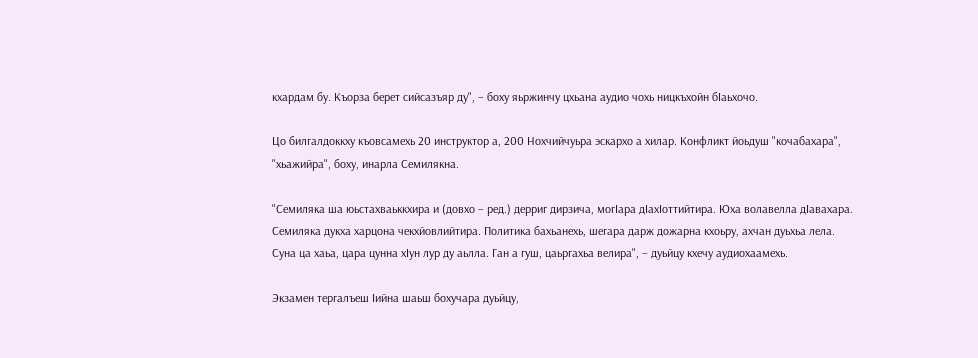кхардам бу. Къорза берет сийсазъяр ду", – боху яьржинчу цхьана аудио чохь ницкъхойн бIаьхочо.

Цо билгалдоккху къовсамехь 20 инструктор а, 200 Нохчийчуьра эскархо а хилар. Конфликт йоьдуш "кочабахара", "хьажийра", боху, инарла Семилякна.

"Семиляка ша юьстахваьккхира и (довхо – ред.) дерриг дирзича, могIара дIахIоттийтира. Юха волавелла дIавахара. Семиляка дукха харцона чекхйовлийтира. Политика бахьанехь, шегара дарж дожарна кхоьру, ахчан дуьхьа лела. Суна ца хаьа, цара цунна хIун лур ду аьлла. Ган а гуш, цаьргахьа велира", – дуьйцу кхечу аудиохаамехь.

Экзамен тергалъеш Iийна шаьш бохучара дуьйцу,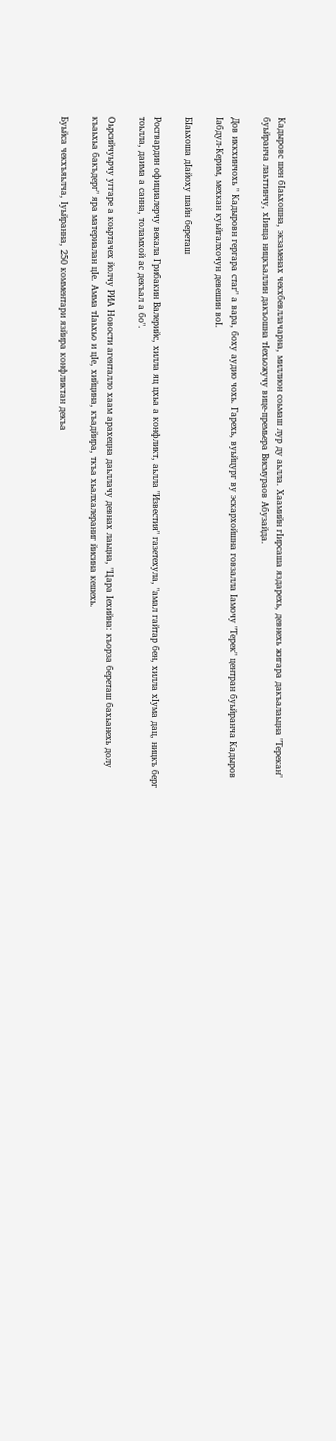Кадыровс шен бIаьхошна, экзаменах чекхбевллачарна, миллион соьмаш лур ду аьлла. Хаамийн гIирсаша яздарехь, девнехь жигара дакъалаьцна "Терекан" буьйранча лаьттинчу, хIинца ницкъаллин дакъошна тIехьожучу вице-премьера Висмураов Абузайда.

Дов иккхинчохь " Кадыровн гергара стаг" а вара, боху аудио чохь. Гарехь, вуьйцург ву эскархойшна говзалла Iамочу "Терек" центран буьйранча Кадыров Iабдул-Керим, мехкан куьйгалхочун девешин воI.

БIаьхоша дIайоху шайн береташ

Росгвардин официалерчу векала Грибакин Валерийс, хилла яц цхьа а конфликт, аьлла "Известия" газетехула, "амал гайтар бен, хилла хIума дац, ницкъ берг тоьлла, даима а санна, толамхой ас декъал а бо".

Оьрсийчуьрчу уггаре а коьртачех йолчу РИА Новости агенталло хаам арахецна даьллачу девнах лаьцна, "Цара Iехийна: къорза береташ бахьанехь долу къаьхьа бакъдерг" яра материалан цIе. Амма тIаьхьо и цIе, хийцина, къадйира, ткъа хьалхалераниг йисина кешехь.

Буьйса чекхъяьлча, Iуьйранна, 250 комментари язйира конфликтан декъа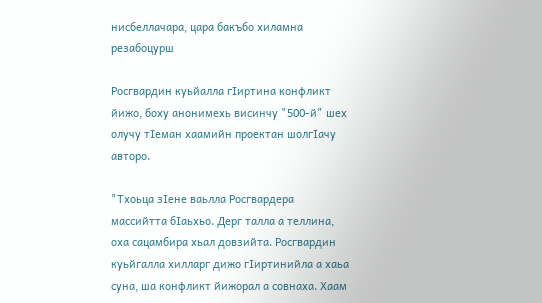нисбеллачара, цара бакъбо хиламна резабоцурш

Росгвардин куьйалла гIиртина конфликт йижо, боху анонимехь висинчу "500-й" шех олучу тIеман хаамийн проектан шолгIачу авторо.

"Тхоьца зIене ваьлла Росгвардера массийтта бIаьхьо. Дерг талла а теллина, оха сацамбира хьал довзийта. Росгвардин куьйгалла хилларг дижо гIиртинийла а хаьа суна, ша конфликт йижорал а совнаха. Хаам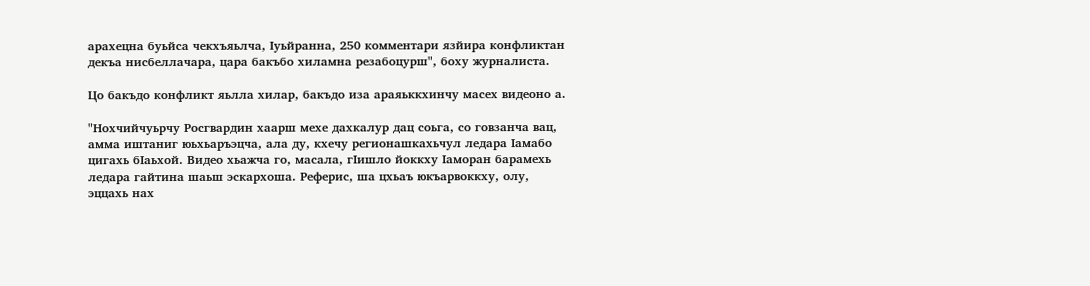арахецна буьйса чекхъяьлча, Iуьйранна, 250 комментари язйира конфликтан декъа нисбеллачара, цара бакъбо хиламна резабоцурш", боху журналиста.

Цо бакъдо конфликт яьлла хилар, бакъдо иза араяьккхинчу масех видеоно а.

"Нохчийчуьрчу Росгвардин хаарш мехе дахкалур дац соьга, со говзанча вац, амма иштаниг юьхьаръэцча, ала ду, кхечу регионашкахьчул ледара Iамабо цигахь бIаьхой. Видео хьажча го, масала, гIишло йоккху Iаморан барамехь ледара гайтина шаьш эскархоша. Реферис, ша цхьаъ юкъарвоккху, олу, эццахь нах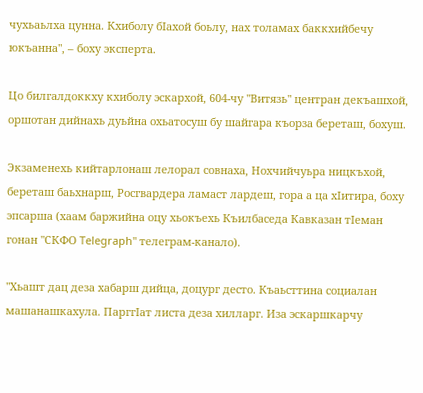чухьаьлха цунна. Кхиболу бIахой боьлу, нах толамах баккхийбечу юкъанна", – боху эксперта.

Цо билгалдоккху кхиболу эскархой, 604-чу "Витязь" центран декъашхой, оршотан дийнахь дуьйна охьатосуш бу шайгара къорза береташ, бохуш.

Экзаменехь кийтарлонаш лелорал совнаха, Нохчийчуьра ницкъхой, береташ баьхнарш, Росгвардера ламаст лардеш, гора а ца хIитира, боху эпсарша (хаам баржийна оцу хьокъехь Къилбаседа Кавказан тIеман гонан "СКФО Telegraph" телеграм-канало).

"Хьашт дац деза хабарш дийца, доцург десто. Къаьсттина социалан машанашкахула. ПарггIат листа деза хилларг. Иза эскаршкарчу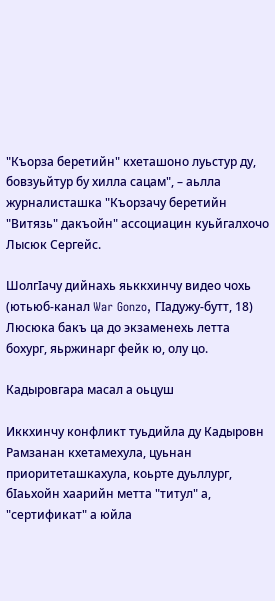"Къорза беретийн" кхеташоно луьстур ду, бовзуьйтур бу хилла сацам", – аьлла журналисташка "Къорзачу беретийн "Витязь" дакъойн" ассоциацин куьйгалхочо Лысюк Сергейс.

ШолгIачу дийнахь яьккхинчу видео чохь (ютьюб-канал War Gonzo, ГIадужу-бутт, 18) Люсюка бакъ ца до экзаменехь летта бохург, яьржинарг фейк ю, олу цо.

Кадыровгара масал а оьцуш

Иккхинчу конфликт туьдийла ду Кадыровн Рамзанан кхетамехула, цуьнан приоритеташкахула, коьрте дуьллург, бIаьхойн хаарийн метта "титул" а, "сертификат" а юйла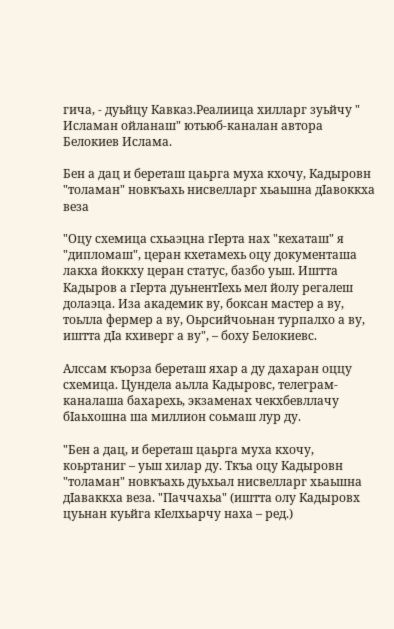гича, - дуьйцу Кавказ.Реалиица хилларг зуьйчу " Исламан ойланаш" ютьюб-каналан автора Белокиев Ислама.

Бен а дац и береташ цаьрга муха кхочу, Кадыровн "толаман" новкъахь нисвелларг хьаьшна дIавоккха веза

"Оцу схемица схьаэцна гIерта нах "кехаташ" я "дипломаш", церан кхетамехь оцу документаша лакха йоккху церан статус, базбо уьш. Иштта Кадыров а гIерта дуьнентIехь мел йолу регалеш долаэца. Иза академик ву, боксан мастер а ву, тоьлла фермер а ву, Оьрсийчоьнан турпалхо а ву, иштта дIа кхиверг а ву", – боху Белокиевс.

Алссам къорза береташ яхар а ду дахаран оццу схемица. Цундела аьлла Кадыровс, телеграм-каналаша бахарехь, экзаменах чекхбевллачу бIаьхошна ша миллион соьмаш лур ду.

"Бен а дац, и береташ цаьрга муха кхочу, коьртаниг – уьш хилар ду. Ткъа оцу Кадыровн "толаман" новкъахь дуьхьал нисвелларг хьаьшна дIаваккха веза. "Паччахьа" (иштта олу Кадыровх цуьнан куьйга кIелхьарчу наха – ред.)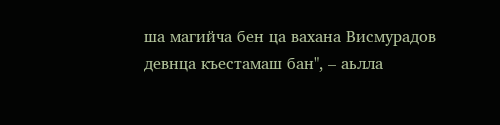ша магийча бен ца вахана Висмурадов девнца къестамаш бан", – аьлла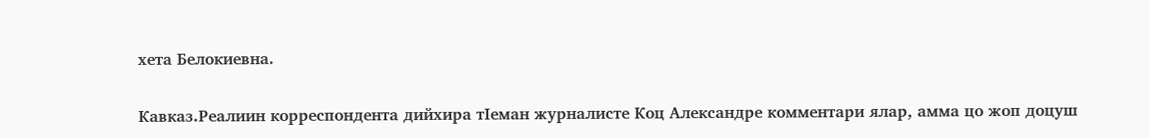хета Белокиевна.

Кавказ.Реалиин корреспондента дийхира тIеман журналисте Коц Александре комментари ялар, амма цо жоп доцуш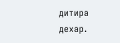дитира дехар.